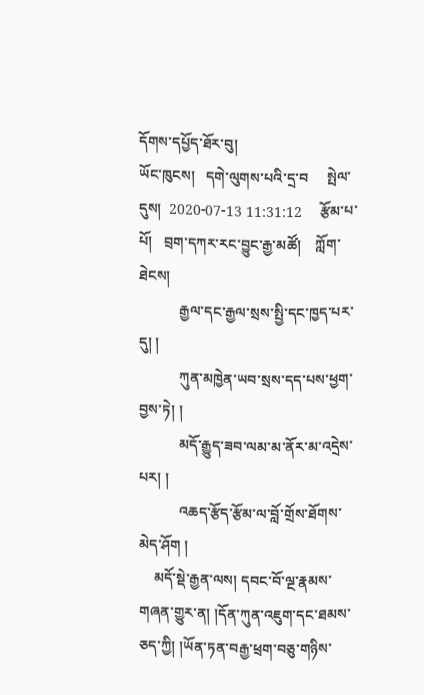དོགས་དཔྱོད་ཐོར་བུ།
ཡོང་ཁུངས།   དགེ་ལུགས་པའི་དྲ་བ     སྤེལ་དུས།  2020-07-13 11:31:12     རྩོམ་པ་པོ།   བྲག་དཀར་རང་བྱུང་རྒྱ་མཚོ།    ཀློག་ཐེངས།
           རྒྱལ་དང་རྒྱལ་སྲས་སྤྱི་དང་ཁྱད་པར་དུ། །
           ཀུན་མཁྱེན་ཡབ་སྲས་དད་པས་ཕྱག་བྱས་ཏེ། །
           མདོ་རྒྱུད་ཟབ་ལམ་མ་ནོར་མ་འདྲེས་པར། །
           འཆད་རྩོད་རྩོམ་ལ་བློ་གྲོས་ཐོགས་མེད་ཤོག །
    མདོ་སྡེ་རྒྱན་ལས། དབང་བོ་ལྔ་རྣམས་གཞན་གྱུར་ན། །དོན་ཀུན་འཇུག་དང་ཐམས་ཅད་ཀྱི། །ཡོན་ཏན་བརྒྱ་ཕྲག་བཅུ་གཉིས་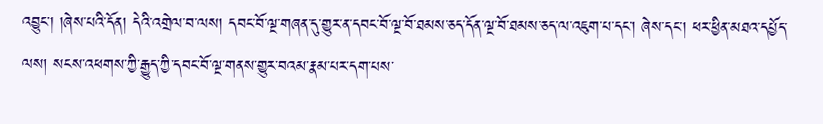འབྱུང། །ཞེས་པའི་དོན། དེའི་འགྲེལ་བ་ལས། དབང་བོ་ལྔ་གཞན་དུ་གྱུར་ན་དབང་བོ་ལྔ་བོ་ཐམས་ཅད་དོན་ལྔ་བོ་ཐམས་ཅད་ལ་འཇུག་པ་དང་། ཞེས་དང་། ཕར་ཕྱིན་མཐའ་དཔྱོད་ལས། སངས་འཕགས་ཀྱི་རྒྱུད་ཀྱི་དབང་བོ་ལྔ་གནས་གྱུར་བའམ་རྣམ་པར་དག་པས་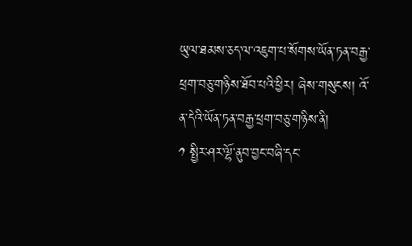ཡུལ་ཐམས་ཅད་ལ་འཇུག་པ་སོགས་ཡོན་ཏན་བརྒྱ་ཕྲག་བཅུ་གཉིས་ཐོབ་པའི་ཕྱིར། ཞེས་གསུངས། འོ་ན་དེའི་ཡོན་ཏན་བརྒྱ་ཕྲག་བཅུ་གཉིས་ནི།
༡ སྤྱིར་ཤར་ལྷོ་ནུབ་བྱང་བཞི་དང་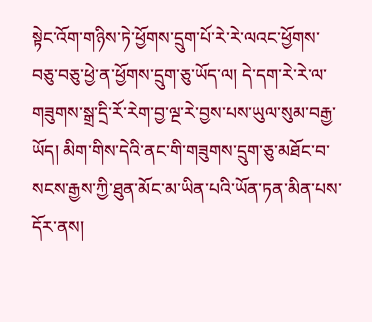སྟེང་འོག་གཉིས་ཏེ་ཕྱོགས་དྲུག་པོ་རེ་རེ་ལའང་ཕྱོགས་བཅུ་བཅུ་ཕྱེ་ན་ཕྱོགས་དྲུག་ཅུ་ཡོད་ལ། དེ་དག་རེ་རེ་ལ་གཟུགས་སྒྲ་དྲི་རོ་རེག་བྱ་ལྔ་རེ་བྱས་པས་ཡུལ་སུམ་བརྒྱ་ཡོད། མིག་གིས་དེའི་ནང་གི་གཟུགས་དྲུག་ཅུ་མཐོང་བ་སངས་རྒྱས་ཀྱི་ཐུན་མོང་མ་ཡིན་པའི་ཡོན་ཏན་མིན་པས་དོར་ནས།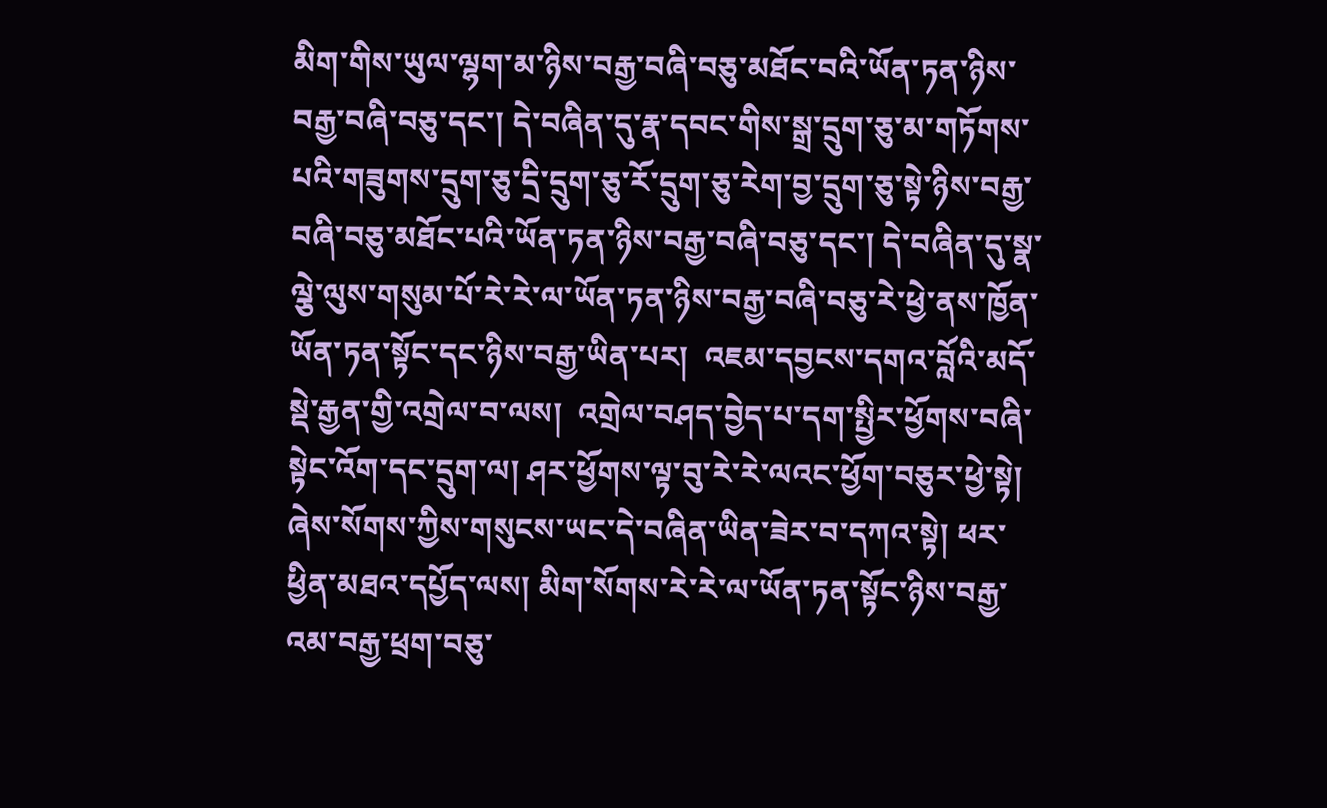མིག་གིས་ཡུལ་ལྷག་མ་ཉིས་བརྒྱ་བཞི་བཅུ་མཐོང་བའི་ཡོན་ཏན་ཉིས་བརྒྱ་བཞི་བཅུ་དང་། དེ་བཞིན་དུ་རྣ་དབང་གིས་སྒྲ་དྲུག་ཅུ་མ་གཏོགས་པའི་གཟུགས་དྲུག་ཅུ་དྲི་དྲུག་ཅུ་རོ་དྲུག་ཅུ་རེག་བྱ་དྲུག་ཅུ་སྟེ་ཉིས་བརྒྱ་བཞི་བཅུ་མཐོང་པའི་ཡོན་ཏན་ཉིས་བརྒྱ་བཞི་བཅུ་དང་། དེ་བཞིན་དུ་སྣ་ལྕེ་ལུས་གསུམ་པོ་རེ་རེ་ལ་ཡོན་ཏན་ཉིས་བརྒྱ་བཞི་བཅུ་རེ་ཕྱེ་ནས་ཁྱོན་ཡོན་ཏན་སྟོང་དང་ཉིས་བརྒྱ་ཡིན་པར།  འཇམ་དབྱངས་དགའ་བློའི་མདོ་སྡེ་རྒྱན་གྱི་འགྲེལ་བ་ལས།  འགྲེལ་བཤད་བྱེད་པ་དག་སྤྱིར་ཕྱོགས་བཞི་སྟེང་འོག་དང་དྲུག་ལ། ཤར་ཕྱོགས་ལྟ་བུ་རེ་རེ་ལའང་ཕྱོག་བཅུར་ཕྱེ་སྟེ། ཞེས་སོགས་ཀྱིས་གསུངས་ཡང་དེ་བཞིན་ཡིན་ཟེར་བ་དཀའ་སྟེ། ཕར་ཕྱིན་མཐའ་དཔྱོད་ལས། མིག་སོགས་རེ་རེ་ལ་ཡོན་ཏན་སྟོང་ཉིས་བརྒྱ་འམ་བརྒྱ་ཕྲག་བཅུ་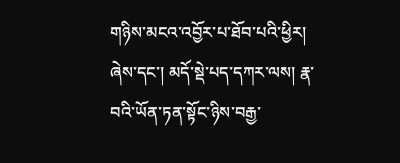གཉིས་མངའ་འབྱོར་པ་ཐོབ་པའི་ཕྱིར། ཞེས་དང་། མདོ་སྡེ་པད་དཀར་ལས། རྣ་བའི་ཡོན་ཏན་སྟོང་ཉིས་བརྒྱ་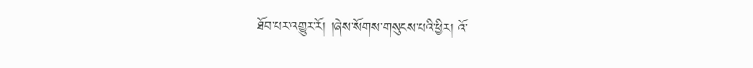ཐོབ་པར་འགྱུར་རོ། །ཞེས་སོགས་གསུངས་པའི་ཕྱིར། འོ་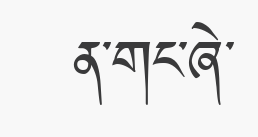ན་གང་ཞེ་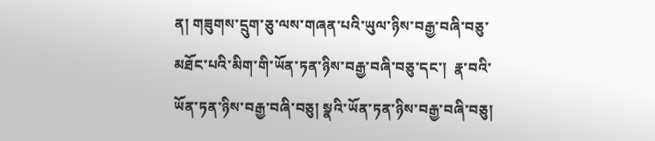ན། གཟུགས་དྲུག་ཅུ་ལས་གཞན་པའི་ཡུལ་ཉིས་བརྒྱ་བཞི་བཅུ་མཐོང་པའི་མིག་གི་ཡོན་ཏན་ཉིས་བརྒྱ་བཞི་བཅུ་དང་།  རྣ་བའི་ཡོན་ཏན་ཉིས་བརྒྱ་བཞི་བཅུ། སྣའི་ཡོན་ཏན་ཉིས་བརྒྱ་བཞི་བཅུ།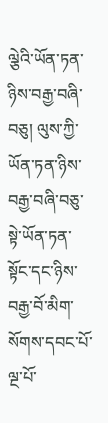ལྕེའི་ཡོན་ཏན་ཉིས་བརྒྱ་བཞི་བཅུ། ལུས་ཀྱི་ཡོན་ཏན་ཉིས་བརྒྱ་བཞི་བཅུ་སྟེ་ཡོན་ཏན་སྟོང་དང་ཉིས་བརྒྱ་བོ་མིག་སོགས་དབང་པོ་ལྔ་པོ་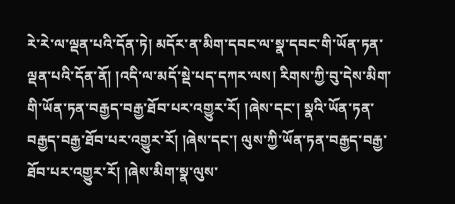རེ་རེ་ལ་ལྡན་པའི་དོན་ཏེ། མདོར་ན་མིག་དབང་ལ་སྣ་དབང་གི་ཡོན་ཏན་ལྡན་པའི་དོན་ནོ། །འདི་ལ་མདོ་སྡེ་པད་དཀར་ལས། རིགས་ཀྱི་བུ་དེས་མིག་གི་ཡོན་ཏན་བརྒྱད་བརྒྱ་ཐོབ་པར་འགྱུར་རོ། །ཞེས་དང་། སྣའི་ཡོན་ཏན་བརྒྱད་བརྒྱ་ཐོབ་པར་འགྱུར་རོ། །ཞེས་དང་། ལུས་ཀྱི་ཡོན་ཏན་བརྒྱད་བརྒྱ་ཐོབ་པར་འགྱུར་རོ། །ཞེས་མིག་སྣ་ལུས་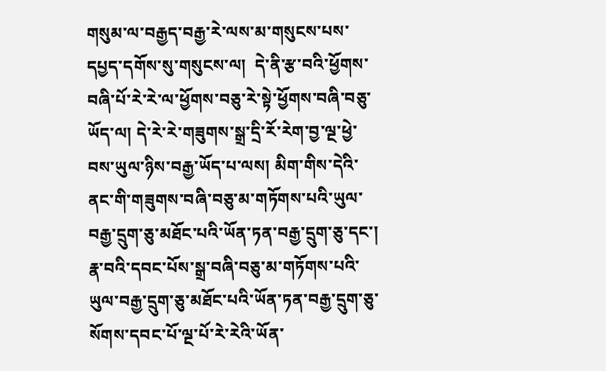གསུམ་ལ་བརྒྱད་བརྒྱ་རེ་ལས་མ་གསུངས་པས་དཔྱད་དགོས་སུ་གསུངས་ལ།  དེ་ནི་རྩ་བའི་ཕྱོགས་བཞི་པོ་རེ་རེ་ལ་ཕྱོགས་བཅུ་རེ་སྟེ་ཕྱོགས་བཞི་བཅུ་ཡོད་ལ། དེ་རེ་རེ་གཟུགས་སྒྲ་དྲི་རོ་རེག་བྱ་ལྔ་ཕྱེ་བས་ཡུལ་ཉིས་བརྒྱ་ཡོད་པ་ལས། མིག་གིས་དེའི་ནང་གི་གཟུགས་བཞི་བཅུ་མ་གཏོགས་པའི་ཡུལ་བརྒྱ་དྲུག་ཅུ་མཐོང་པའི་ཡོན་ཏན་བརྒྱ་དྲུག་ཅུ་དང་། རྣ་བའི་དབང་པོས་སྒྲ་བཞི་བཅུ་མ་གཏོགས་པའི་ཡུལ་བརྒྱ་དྲུག་ཅུ་མཐོང་པའི་ཡོན་ཏན་བརྒྱ་དྲུག་ཅུ་སོགས་དབང་པོ་ལྔ་པོ་རེ་རེའི་ཡོན་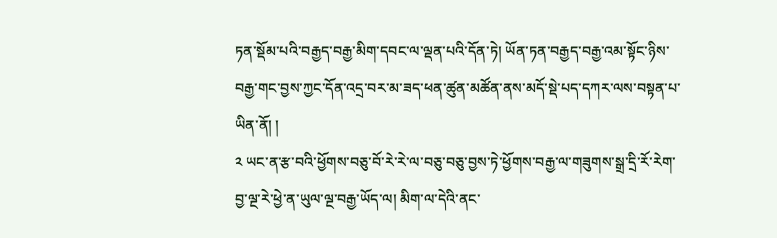ཏན་སྡོམ་པའི་བརྒྱད་བརྒྱ་མིག་དབང་ལ་ལྡན་པའི་དོན་ཏེ། ཡོན་ཏན་བརྒྱད་བརྒྱ་འམ་སྟོང་ཉིས་བརྒྱ་གང་བྱས་ཀྱང་དོན་འདྲ་བར་མ་ཟད་ཕན་ཚུན་མཚོན་ནས་མདོ་སྡེ་པད་དཀར་ལས་བསྟན་པ་ཡིན་ནོ། །
༢ ཡང་ན་རྩ་བའི་ཕྱོགས་བཅུ་བོ་རེ་རེ་ལ་བཅུ་བཅུ་བྱས་ཏེ་ཕྱོགས་བརྒྱ་ལ་གཟུགས་སྒྲ་དྲི་རོ་རེག་བྱ་ལྔ་རེ་ཕྱེ་ན་ཡུལ་ལྔ་བརྒྱ་ཡོད་ལ། མིག་ལ་དེའི་ནང་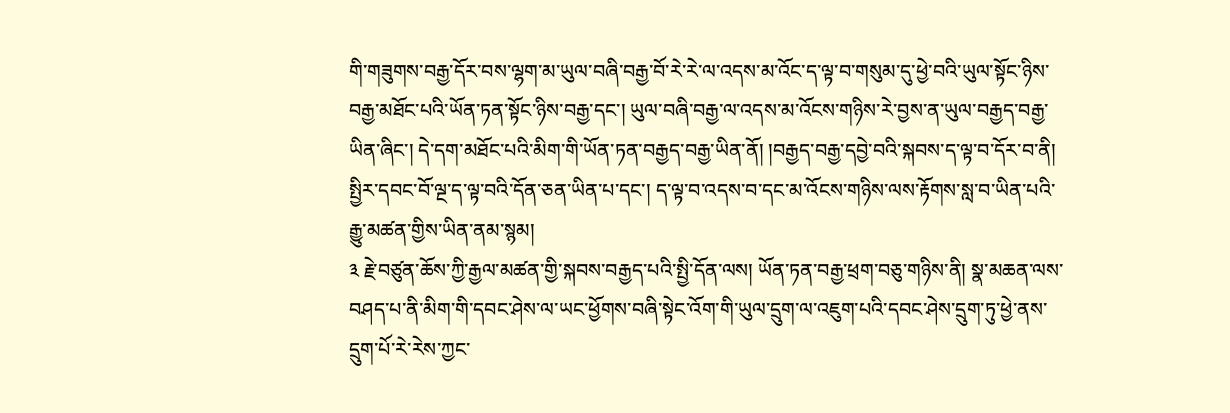གི་གཟུགས་བརྒྱ་དོར་བས་ལྷག་མ་ཡུལ་བཞི་བརྒྱ་བོ་རེ་རེ་ལ་འདས་མ་འོང་ད་ལྟ་བ་གསུམ་དུ་ཕྱེ་བའི་ཡུལ་སྟོང་ཉིས་བརྒྱ་མཐོང་པའི་ཡོན་ཏན་སྟོང་ཉིས་བརྒྱ་དང་། ཡུལ་བཞི་བརྒྱ་ལ་འདས་མ་འོངས་གཉིས་རེ་བྱས་ན་ཡུལ་བརྒྱད་བརྒྱ་ཡིན་ཞིང་། དེ་དག་མཐོང་པའི་མིག་གི་ཡོན་ཏན་བརྒྱད་བརྒྱ་ཡིན་ནོ། །བརྒྱད་བརྒྱ་དབྱེ་བའི་སྐབས་ད་ལྟ་བ་དོར་བ་ནི། སྤྱིར་དབང་བོ་ལྔ་ད་ལྟ་བའི་དོན་ཅན་ཡིན་པ་དང་། ད་ལྟ་བ་འདས་བ་དང་མ་འོངས་གཉིས་ལས་རྟོགས་སླ་བ་ཡིན་པའི་རྒྱུ་མཚན་གྱིས་ཡིན་ནམ་སྙམ།
༣ རྗེ་བཙུན་ཆོས་ཀྱི་རྒྱལ་མཚན་གྱི་སྐབས་བརྒྱད་པའི་སྤྱི་དོན་ལས། ཡོན་ཏན་བརྒྱ་ཕྲག་བཅུ་གཉིས་ནི། སྣ་མཆན་ལས་བཤད་པ་ནི་མིག་གི་དབང་ཤེས་ལ་ཡང་ཕྱོགས་བཞི་སྟེང་འོག་གི་ཡུལ་དྲུག་ལ་འཇུག་པའི་དབང་ཤེས་དྲུག་ཏུ་ཕྱེ་ནས་དྲུག་པོ་རེ་རེས་ཀྱང་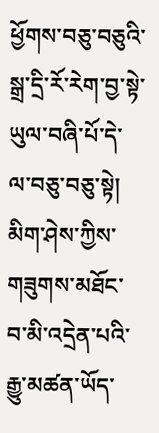ཕྱོགས་བཅུ་བཅུའི་སྒྲ་དྲི་རོ་རེག་བྱ་སྟེ་ཡུལ་བཞི་པོ་དེ་ལ་བཅུ་བཅུ་སྟེ། མིག་ཤེས་ཀྱིས་གཟུགས་མཐོང་བ་མི་འདྲེན་པའི་རྒྱུ་མཚན་ཡོད་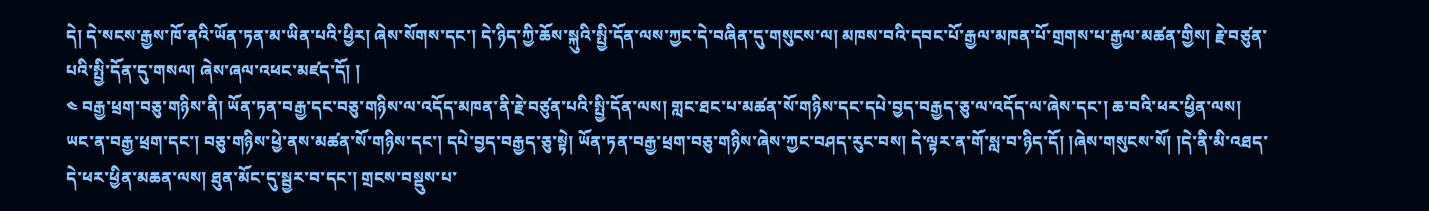དེ། དེ་སངས་རྒྱས་ཁོ་ནའི་ཡོན་ཏན་མ་ཡིན་པའི་ཕྱིར། ཞེས་སོགས་དང་། དེ་ཉིད་ཀྱི་ཆོས་སྐུའི་སྤྱི་དོན་ལས་ཀྱང་དེ་བཞིན་དུ་གསུངས་ལ། མཁས་བའི་དབང་པོ་རྒྱལ་མཁན་པོ་གྲགས་པ་རྒྱལ་མཚན་གྱིས། རྗེ་བཙུན་པའི་སྤྱི་དོན་དུ་གསལ། ཞེས་ཞལ་འཕང་མཛད་དོ། །
༤ བརྒྱ་ཕྲག་བཅུ་གཉིས་ནི། ཡོན་ཏན་བརྒྱ་དང་བཅུ་གཉིས་ལ་འདོད་མཁན་ནི་རྗེ་བཙུན་པའི་སྤྱི་དོན་ལས། གླང་ཐང་པ་མཚན་སོ་གཉིས་དང་དཔེ་བྱད་བརྒྱད་ཅུ་ལ་འདོད་ལ་ཞེས་དང་། ཆ་བའི་ཕར་ཕྱིན་ལས། ཡང་ན་བརྒྱ་ཕྲག་དང་། བཅུ་གཉིས་ཕྱེ་ནས་མཚན་སོ་གཉིས་དང་། དཔེ་བྱད་བརྒྱད་ཅུ་སྟེ། ཡོན་ཏན་བརྒྱ་ཕྲག་བཅུ་གཉིས་ཞེས་ཀྱང་བཤད་རུང་བས། དེ་ལྟར་ན་གོ་སླ་བ་ཉིད་དོ། །ཞེས་གསུངས་སོ། །དེ་ནི་མི་འཐད་དེ་ཕར་ཕྱིན་མཆན་ལས། ཐུན་མོང་དུ་སྦྱར་བ་དང་། གྲངས་བསྡུས་པ་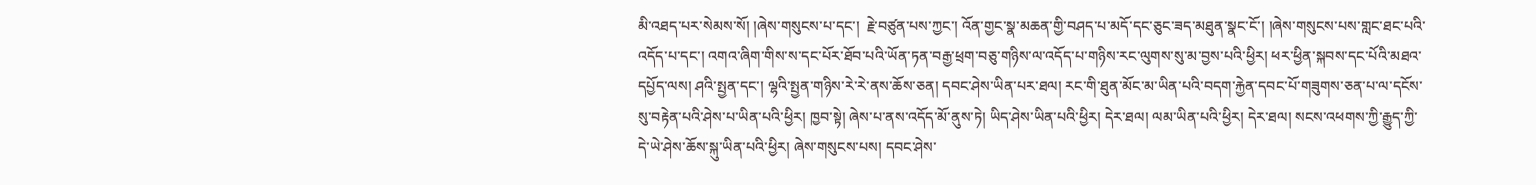མི་འཐད་པར་སེམས་སོ། །ཞེས་གསུངས་པ་དང་།  རྗེ་བཙུན་པས་ཀྱང་། འོན་གྱང་སྣ་མཆན་གྱི་བཤད་པ་མདོ་དང་ཅུང་ཟད་མཐུན་སྣང་ངོ་། །ཞེས་གསུངས་པས་གླང་ཐང་པའི་འདོད་པ་དང་། འགའ་ཞིག་གིས་ས་དང་པོར་ཐོབ་པའི་ཡོན་ཏན་བརྒྱ་ཕྲག་བཅུ་གཉིས་ལ་འདོད་པ་གཉིས་རང་ལུགས་སུ་མ་བྱས་པའི་ཕྱིར། ཕར་ཕྱིན་སྐབས་དང་པོའི་མཐའ་དཔྱོད་ལས། ཤའི་སྤྱན་དང་། ལྷའི་སྤྱན་གཉིས་རེ་རེ་ནས་ཆོས་ཅན། དབང་ཤེས་ཡིན་པར་ཐལ། རང་གི་ཐུན་མོང་མ་ཡིན་པའི་བདག་རྐྱེན་དབང་པོ་གཟུགས་ཅན་པ་ལ་དངོས་སུ་བརྟེན་པའི་ཤེས་པ་ཡིན་པའི་ཕྱིར། ཁྱབ་སྟེ། ཞེས་པ་ནས་འདོད་མོ་ནུས་ཏེ། ཡིད་ཤེས་ཡིན་པའི་ཕྱིར། དེར་ཐལ། ལམ་ཡིན་པའི་ཕྱིར། དེར་ཐལ། སངས་འཕགས་ཀྱི་རྒྱུད་ཀྱི་དེ་ཡེ་ཤེས་ཆོས་སྐུ་ཡིན་པའི་ཕྱིར། ཞེས་གསུངས་པས། དབང་ཤེས་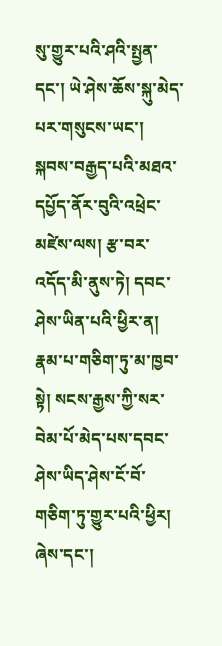སུ་གྱུར་པའི་ཤའི་སྤྱན་དང་། ཡེ་ཤེས་ཆོས་སྐུ་མེད་པར་གསུངས་ཡང་།  སྐབས་བརྒྱད་པའི་མཐའ་དཔྱོད་ནོར་བུའི་འཕྲེང་མཛེས་ལས། རྩ་བར་འདོད་མི་ནུས་ཏེ། དབང་ཤེས་ཡིན་པའི་ཕྱིར་ན། རྣམ་པ་གཅིག་ཏུ་མ་ཁྱབ་སྟེ། སངས་རྒྱས་ཀྱི་སར་བེམ་པོ་མེད་པས་དབང་ཤེས་ཡིད་ཤེས་ངོ་བོ་གཅིག་ཏུ་གྱུར་པའི་ཕྱིར། ཞེས་དང་།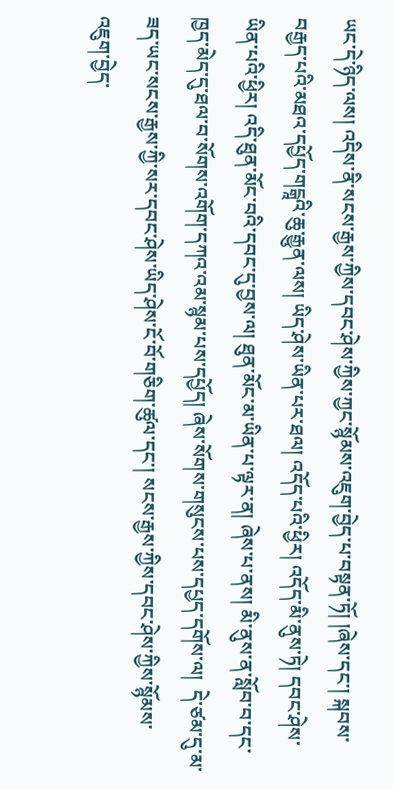ཡང་དེ་ཉིད་ལས། འདིས་ནི་སངས་རྒྱས་ཀྱིས་དབང་ཤེས་ཀྱིས་ཀྱང་སྙོམས་འཇུག་བྱེད་པ་བསྟན་ཏོ། །ཞེས་དང་། སྐབས་བརྒྱད་པའི་མཐའ་དཔྱོད་གངྒཱའི་ཆུ་རྒྱུན་ལས། ཡིད་ཤེས་ཡིན་པར་ཐལ། འདོད་པའི་ཕྱིར། འདོད་མི་ནུས་ཏེ། དབང་ཤེས་ཡིན་པའི་ཕྱིར། འདི་ཐུན་མོང་བའི་དབང་དུ་བྱས་ལ། ཐུན་མོང་མ་ཡིན་པ་ལྟར་ན། ཞེས་པ་ནས། མི་ནུས་ན་སློབ་བ་དང་ཁྱད་མེད་དུ་ཐལ་བ་སོགས་འགོག་དཀའ་འམ་སྙམ་པས་དཔྱོད། ཞེས་སོགས་གསུངས་པས་དཔྱད་དགོས་ལ།  དེ་ཙམ་དུ་མ་ཟད་ཡང་སངས་རྒྱས་ཀྱི་སར་དབང་ཤེས་ཡིད་ཤེས་ངོ་བོ་གཅིག་ཚུལ་དང་། སངས་རྒྱས་ཀྱིས་དབང་ཤེས་ཀྱིས་སྙོམས་འཇུག་བྱེད་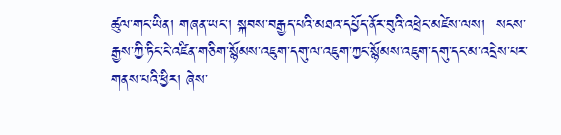ཚུལ་གང་ཡིན། གཞན་ཡང་། སྐབས་བརྒྱད་པའི་མཐའ་དཔྱོད་ནོར་བུའི་འཕྲེང་མཛེས་ལས།  སངས་རྒྱས་ཀྱི་ཏིང་ངེ་འཛིན་གཅིག་སྙོམས་འཇུག་དགུ་ལ་འཇུག་ཀྱང་སྙོམས་འཇུག་དགུ་དང་མ་འདྲེས་པར་གནས་པའི་ཕྱིར། ཞེས་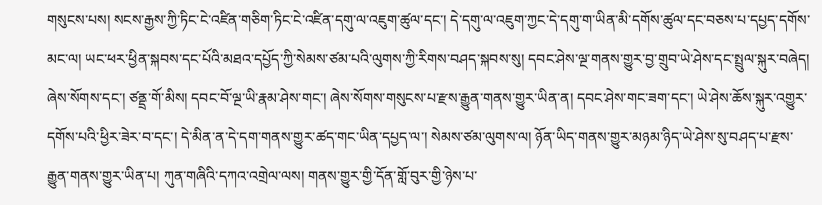གསུངས་པས། སངས་རྒྱས་ཀྱི་ཏིང་ངེ་འཛིན་གཅིག་ཏིང་ངེ་འཛིན་དགུ་ལ་འཇུག་ཚུལ་དང་། དེ་དགུ་ལ་འཇུག་ཀྱང་དེ་དགུ་ག་ཡིན་མི་དགོས་ཚུལ་དང་བཅས་པ་དཔྱད་དགོས་མང་ལ། ཡང་ཕར་ཕྱིན་སྐབས་དང་པོའི་མཐའ་དཔྱོད་ཀྱི་སེམས་ཙམ་པའི་ལུགས་ཀྱི་རིགས་བཤད་སྐབས་སུ། དབང་ཤེས་ལྔ་གནས་གྱུར་བྱ་གྲུབ་ཡེ་ཤེས་དང་སྤྲུལ་སྐུར་བཞེད། ཞེས་སོགས་དང་། ཙནྡྲ་གོ་མིས། དབང་བོ་ལྔ་ཡི་རྣམ་ཤེས་གང་། ཞེས་སོགས་གསུངས་པ་རྫས་རྒྱུན་གནས་གྱུར་ཡིན་ན། དབང་ཤེས་གང་ཟག་དང་། ཡེ་ཤེས་ཆོས་སྐུར་འགྱུར་དགོས་པའི་ཕྱིར་ཟེར་བ་དང་། དེ་མིན་ན་དེ་དག་གནས་གྱུར་ཚད་གང་ཡིན་དཔྱད་ལ་། སེམས་ཙམ་ལུགས་ལ། ཉོན་ཡིད་གནས་གྱུར་མཉམ་ཉིད་ཡེ་ཤེས་སུ་བཤད་པ་རྫས་རྒྱུན་གནས་གྱུར་ཡིན་པ། ཀུན་གཞིའི་དཀའ་འགྲེལ་ལས། གནས་གྱུར་གྱི་དོན་གློ་བུར་གྱི་ཉེས་པ་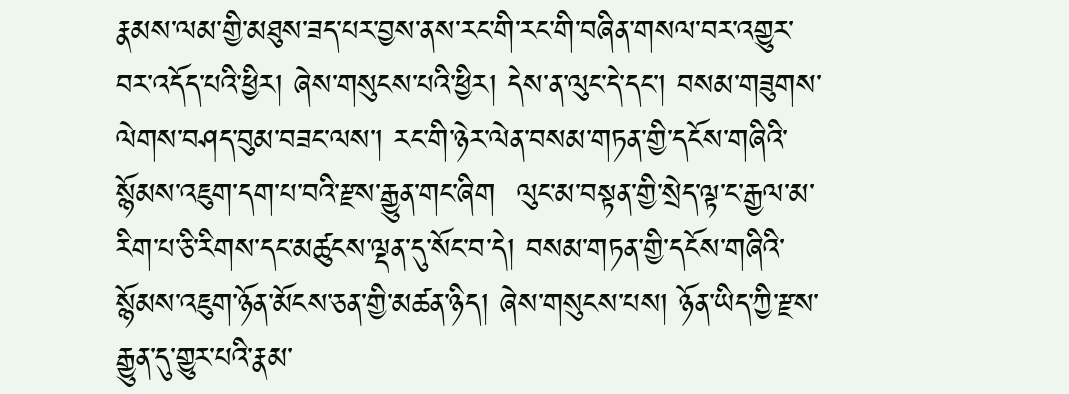རྣམས་ལམ་གྱི་མཐུས་ཟད་པར་བྱས་ནས་རང་གི་རང་གི་བཞིན་གསལ་བར་འགྱུར་བར་འདོད་པའི་ཕྱིར། ཞེས་གསུངས་པའི་ཕྱིར། དེས་ན་ལུང་དེ་དང་། བསམ་གཟུགས་ལེགས་བཤད་བུམ་བཟང་ལས་། རང་གི་ཉེར་ལེན་བསམ་གཏན་གྱི་དངོས་གཞིའི་སྙོམས་འཇུག་དག་པ་བའི་རྫས་རྒྱུན་གང་ཞིག  ལུང་མ་བསྟན་གྱི་སྲེད་ལྟ་ང་རྒྱལ་མ་རིག་པ་ཅི་རིགས་དང་མཚུངས་ལྡན་དུ་སོང་བ་དེ། བསམ་གཏན་གྱི་དངོས་གཞིའི་སྙོམས་འཇུག་ཉོན་མོངས་ཅན་གྱི་མཚན་ཉིད། ཞེས་གསུངས་པས། ཉོན་ཡིད་ཀྱི་རྫས་རྒྱུན་དུ་གྱུར་པའི་རྣམ་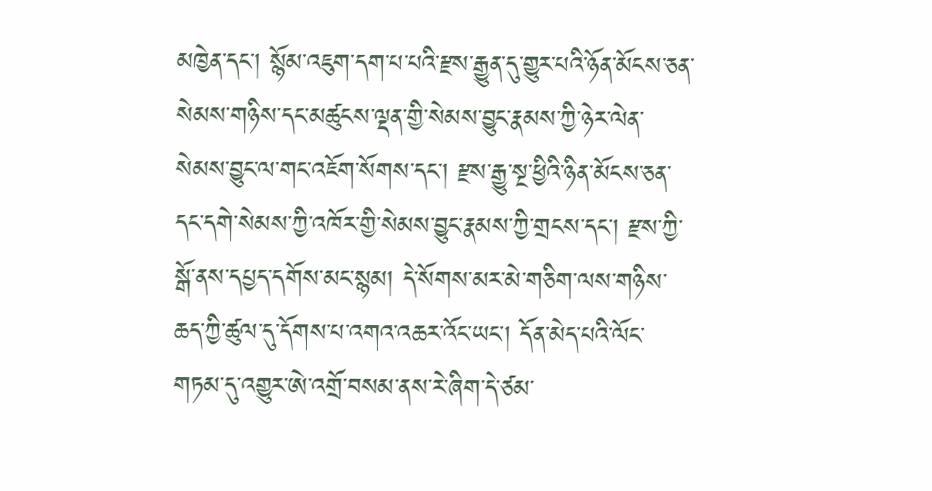མཁྱེན་དང་། སྙོམ་འཇུག་དག་པ་པའི་རྫས་རྒྱུན་དུ་གྱུར་པའི་ཉོན་མོངས་ཅན་སེམས་གཉིས་དང་མཚུངས་ལྡན་གྱི་སེམས་བྱུང་རྣམས་ཀྱི་ཉེར་ལེན་སེམས་བྱུང་ལ་གང་འཇོག་སོགས་དང་། རྫས་རྒྱུ་སྔ་ཕྱིའི་ཉིན་མོངས་ཅན་དང་དགེ་སེམས་ཀྱི་འཁོར་གྱི་སེམས་བྱུང་རྣམས་ཀྱི་གྲངས་དང་། རྫས་ཀྱི་སྒོ་ནས་དཔྱད་དགོས་མང་སྙམ། དེ་སོགས་མར་མེ་གཅིག་ལས་གཉིས་ཆད་ཀྱི་ཚུལ་དུ་དོགས་པ་འགའ་འཆར་འོང་ཡང་། དོན་མེད་པའི་ལོང་གཏམ་དུ་འགྱུར་ཨེ་འགྲོ་བསམ་ནས་རེ་ཞིག་དེ་ཙམ་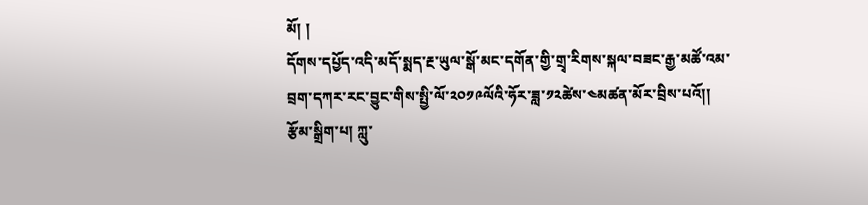མོ། །
དོགས་དཔྱོད་འདི་མདོ་སྨད་རྔ་ཡུལ་སྒོ་མང་དགོན་གྱི་གྲྭ་རིགས་སྐལ་བཟང་རྒྱ་མཚོ་འམ་བྲག་དཀར་རང་བྱུང་གིས་སྤྱི་ལོ་༢༠༡༩ལོའི་ཧོར་ཟླ་༡༢ཚེས་༤མཚན་མོར་བྲིས་པའོ།།
རྩོམ་སྒྲིག་པ། ཀླུ་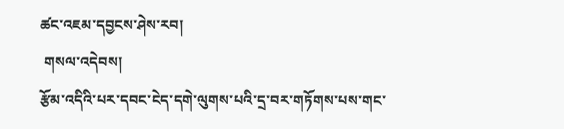ཚང་འཇམ་དབྱངས་ཤེས་རབ།
 གསལ་འདེབས།
རྩོམ་འདིའི་པར་དབང་ངེད་དགེ་ལུགས་པའི་དྲ་བར་གཏོགས་པས་གང་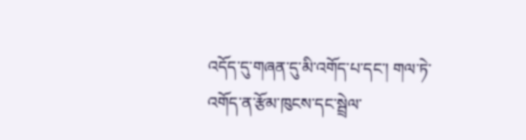འདོད་དུ་གཞན་དུ་མི་འགོད་པ་དང་། གལ་ཏེ་འགོད་ན་རྩོམ་ཁུངས་དང་སྦྲེལ་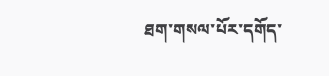ཐག་གསལ་པོར་དགོད་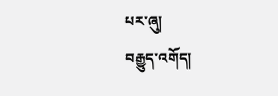པར་ཞུ།
བརྒྱུད་འགོད།